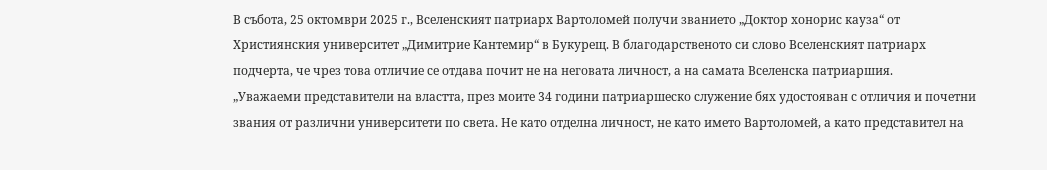В събота, 25 октомври 2025 г., Вселенският патриарх Вартоломей получи званието „Доктор хонорис кауза“ от Християнския университет „Димитрие Кантемир“ в Букурещ. В благодарственото си слово Вселенският патриарх подчерта, че чрез това отличие се отдава почит не на неговата личност, а на самата Вселенска патриаршия.
„Уважаеми представители на властта, през моите 34 години патриаршеско служение бях удостояван с отличия и почетни звания от различни университети по света. Не като отделна личност, не като името Вартоломей, а като представител на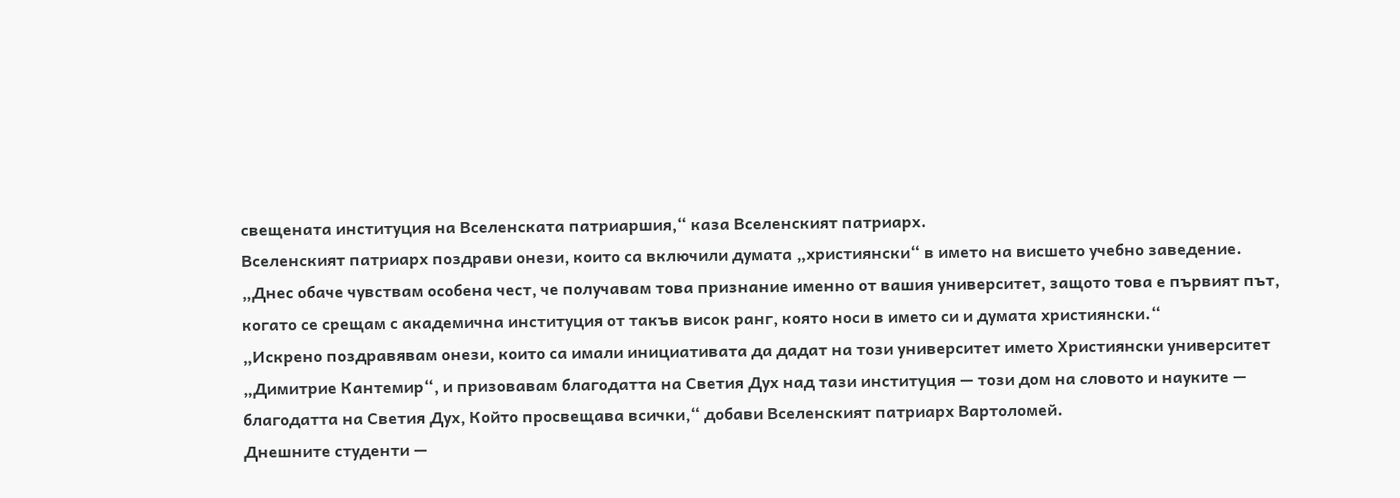свещената институция на Вселенската патриаршия,“ каза Вселенският патриарх.
Вселенският патриарх поздрави онези, които са включили думата „християнски“ в името на висшето учебно заведение.
„Днес обаче чувствам особена чест, че получавам това признание именно от вашия университет, защото това е първият път, когато се срещам с академична институция от такъв висок ранг, която носи в името си и думата християнски.“
„Искрено поздравявам онези, които са имали инициативата да дадат на този университет името Християнски университет „Димитрие Кантемир“, и призовавам благодатта на Светия Дух над тази институция — този дом на словото и науките — благодатта на Светия Дух, Който просвещава всички,“ добави Вселенският патриарх Вартоломей.
Днешните студенти —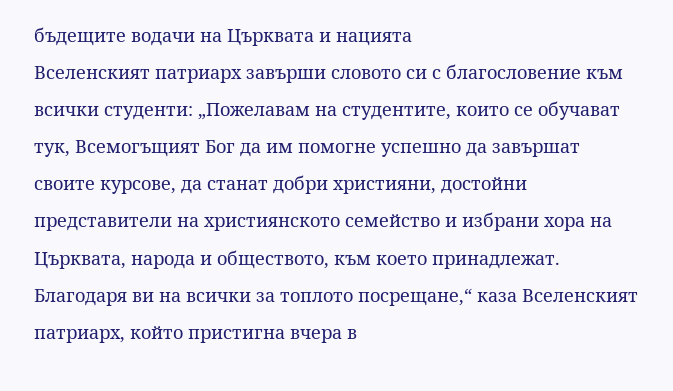бъдещите водачи на Църквата и нацията
Вселенският патриарх завърши словото си с благословение към всички студенти: „Пожелавам на студентите, които се обучават тук, Всемогъщият Бог да им помогне успешно да завършат своите курсове, да станат добри християни, достойни представители на християнското семейство и избрани хора на Църквата, народа и обществото, към което принадлежат. Благодаря ви на всички за топлото посрещане,“ каза Вселенският патриарх, който пристигна вчера в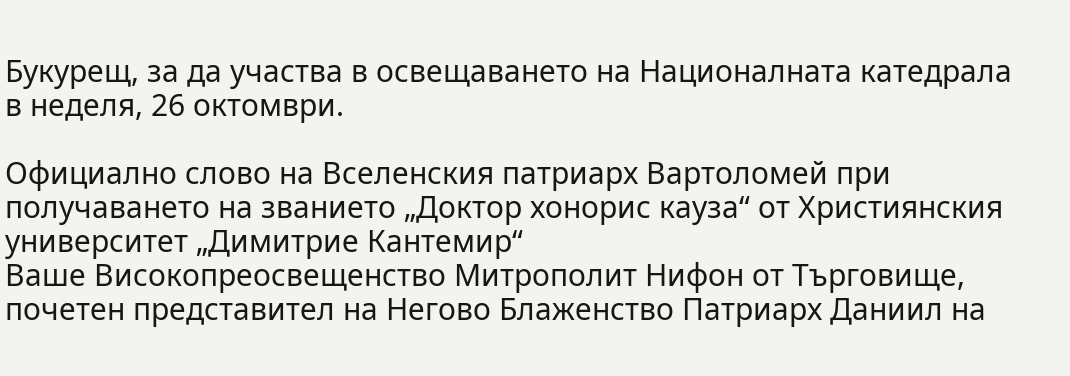Букурещ, за да участва в освещаването на Националната катедрала в неделя, 26 октомври.

Официално слово на Вселенския патриарх Вартоломей при получаването на званието „Доктор хонорис кауза“ от Християнския университет „Димитрие Кантемир“
Ваше Високопреосвещенство Митрополит Нифон от Търговище, почетен представител на Негово Блаженство Патриарх Даниил на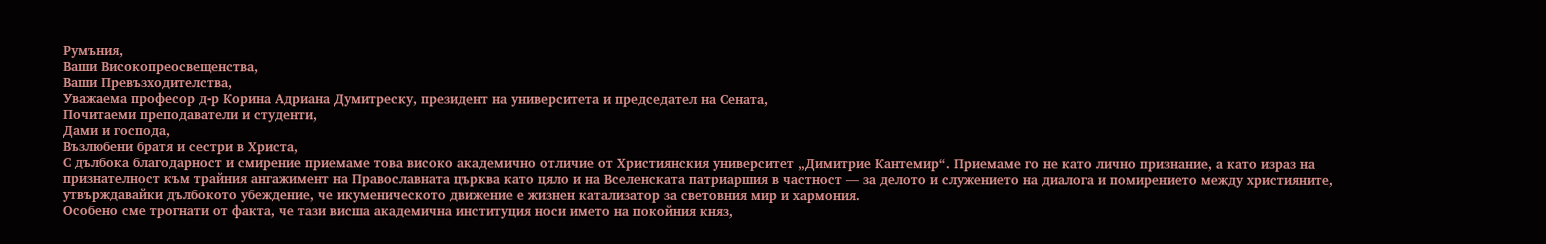Румъния,
Ваши Високопреосвещенства,
Ваши Превъзходителства,
Уважаема професор д-р Корина Адриана Думитреску, президент на университета и председател на Сената,
Почитаеми преподаватели и студенти,
Дами и господа,
Възлюбени братя и сестри в Христа,
С дълбока благодарност и смирение приемаме това високо академично отличие от Християнския университет „Димитрие Кантемир“. Приемаме го не като лично признание, а като израз на признателност към трайния ангажимент на Православната църква като цяло и на Вселенската патриаршия в частност — за делото и служението на диалога и помирението между християните, утвърждавайки дълбокото убеждение, че икуменическото движение е жизнен катализатор за световния мир и хармония.
Особено сме трогнати от факта, че тази висша академична институция носи името на покойния княз,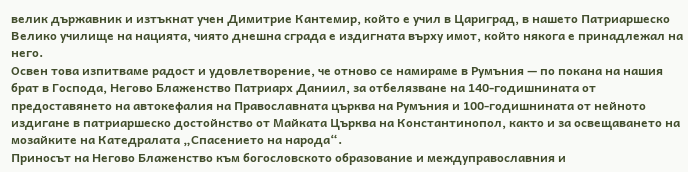велик държавник и изтъкнат учен Димитрие Кантемир, който е учил в Цариград, в нашето Патриаршеско Велико училище на нацията, чиято днешна сграда е издигната върху имот, който някога е принадлежал на него.
Освен това изпитваме радост и удовлетворение, че отново се намираме в Румъния — по покана на нашия брат в Господа, Негово Блаженство Патриарх Даниил, за отбелязване на 140-годишнината от предоставянето на автокефалия на Православната църква на Румъния и 100-годишнината от нейното издигане в патриаршеско достойнство от Майката Църква на Константинопол, както и за освещаването на мозайките на Катедралата „Спасението на народа“.
Приносът на Негово Блаженство към богословското образование и междуправославния и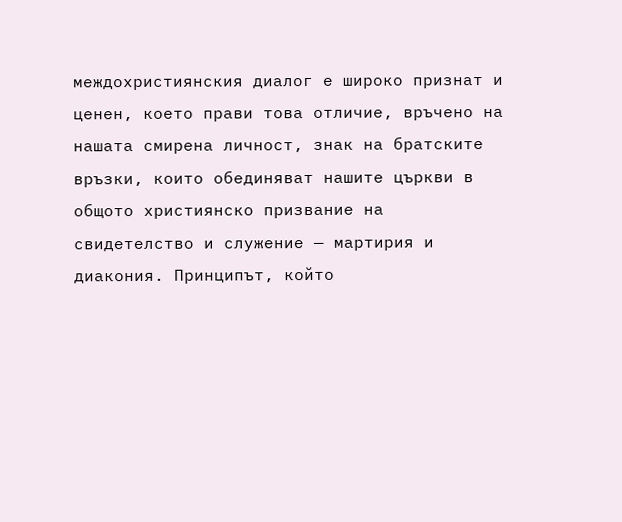междохристиянския диалог е широко признат и ценен, което прави това отличие, връчено на нашата смирена личност, знак на братските връзки, които обединяват нашите църкви в общото християнско призвание на свидетелство и служение — мартирия и диакония. Принципът, който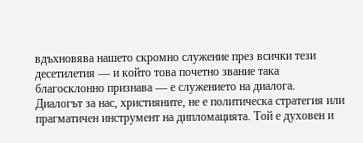вдъхновява нашето скромно служение през всички тези десетилетия — и който това почетно звание така благосклонно признава — е служението на диалога.
Диалогът за нас, християните, не е политическа стратегия или прагматичен инструмент на дипломацията. Той е духовен и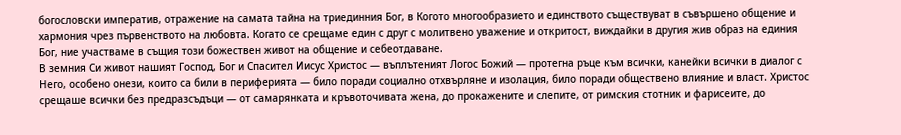богословски императив, отражение на самата тайна на триединния Бог, в Когото многообразието и единството съществуват в съвършено общение и хармония чрез първенството на любовта. Когато се срещаме един с друг с молитвено уважение и откритост, виждайки в другия жив образ на единия Бог, ние участваме в същия този божествен живот на общение и себеотдаване.
В земния Си живот нашият Господ, Бог и Спасител Иисус Христос — въплътеният Логос Божий — протегна ръце към всички, канейки всички в диалог с Него, особено онези, които са били в периферията — било поради социално отхвърляне и изолация, било поради обществено влияние и власт. Христос срещаше всички без предразсъдъци — от самарянката и кръвоточивата жена, до прокажените и слепите, от римския стотник и фарисеите, до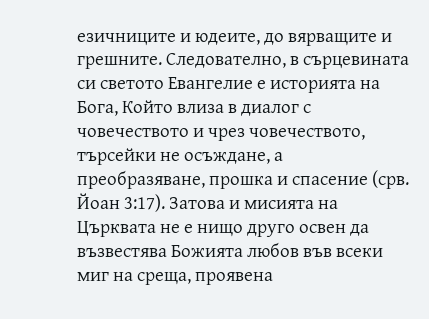езичниците и юдеите, до вярващите и грешните. Следователно, в сърцевината си светото Евангелие е историята на Бога, Който влиза в диалог с човечеството и чрез човечеството, търсейки не осъждане, а преобразяване, прошка и спасение (срв. Йоан 3:17). Затова и мисията на Църквата не е нищо друго освен да възвестява Божията любов във всеки миг на среща, проявена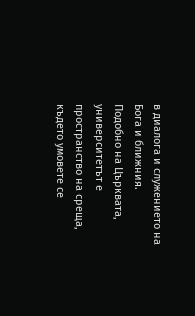в диалога и служението на Бога и ближния.
Подобно на Църквата, университетът е пространство на среща, където умовете се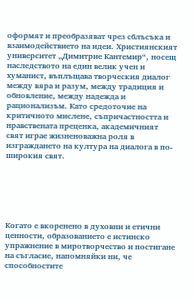оформят и преобразяват чрез сблъсъка и взаимодействието на идеи. Християнският университет „Димитрие Кантемир“, носещ наследството на един велик учен и хуманист, въплъщава творческия диалог между вяра и разум, между традиция и обновление, между надежда и рационализъм. Като средоточие на критичното мислене, съпричастността и нравствената преценка, академичният свят играе жизненоважна роля в изграждането на култура на диалога в по-широкия свят.






Когато е вкоренено в духовни и етични ценности, образованието е истинско упражнение в миротворчество и постигане на съгласие, напомняйки ни, че способностите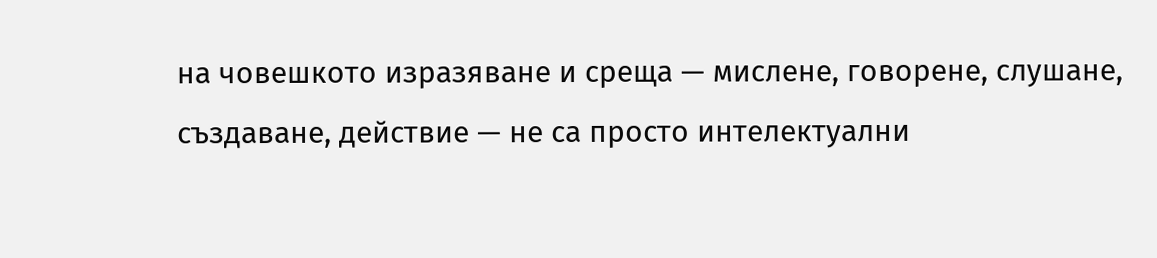на човешкото изразяване и среща — мислене, говорене, слушане, създаване, действие — не са просто интелектуални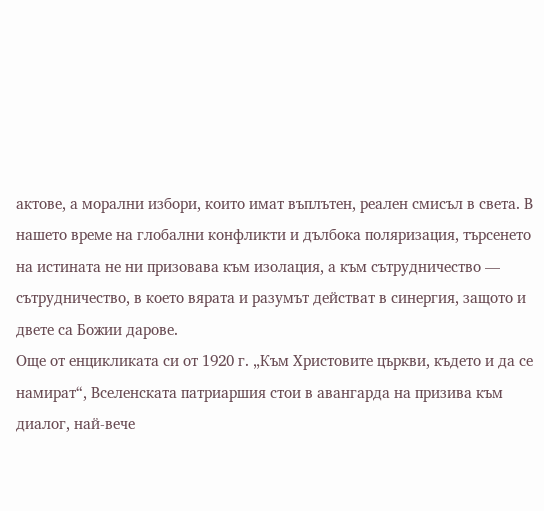актове, а морални избори, които имат въплътен, реален смисъл в света. В нашето време на глобални конфликти и дълбока поляризация, търсенето на истината не ни призовава към изолация, а към сътрудничество — сътрудничество, в което вярата и разумът действат в синергия, защото и двете са Божии дарове.
Още от енцикликата си от 1920 г. „Към Христовите църкви, където и да се намират“, Вселенската патриаршия стои в авангарда на призива към диалог, най-вече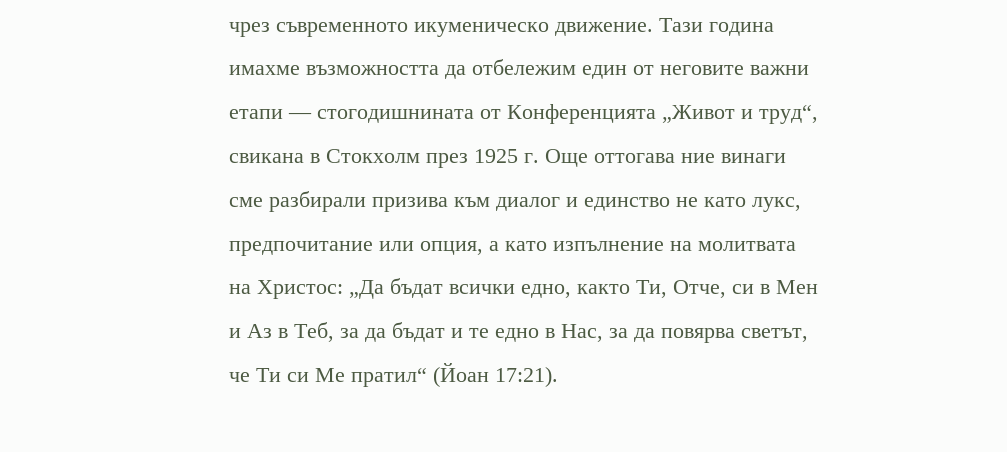чрез съвременното икуменическо движение. Тази година имахме възможността да отбележим един от неговите важни етапи — стогодишнината от Конференцията „Живот и труд“, свикана в Стокхолм през 1925 г. Още оттогава ние винаги сме разбирали призива към диалог и единство не като лукс, предпочитание или опция, а като изпълнение на молитвата на Христос: „Да бъдат всички едно, както Ти, Отче, си в Мен и Аз в Теб, за да бъдат и те едно в Нас, за да повярва светът, че Ти си Ме пратил“ (Йоан 17:21).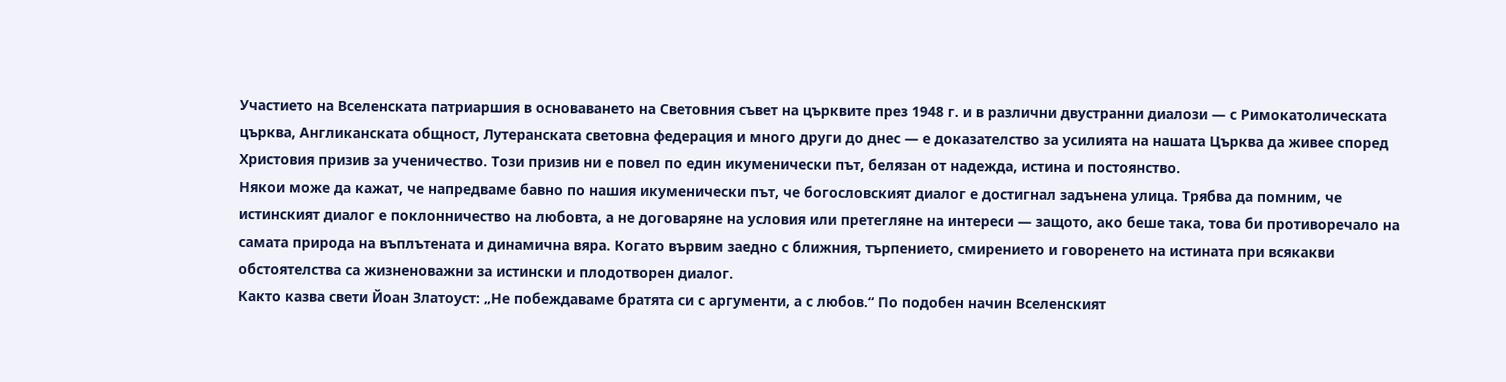Участието на Вселенската патриаршия в основаването на Световния съвет на църквите през 1948 г. и в различни двустранни диалози — с Римокатолическата църква, Англиканската общност, Лутеранската световна федерация и много други до днес — е доказателство за усилията на нашата Църква да живее според Христовия призив за ученичество. Този призив ни е повел по един икуменически път, белязан от надежда, истина и постоянство.
Някои може да кажат, че напредваме бавно по нашия икуменически път, че богословският диалог е достигнал задънена улица. Трябва да помним, че истинският диалог е поклонничество на любовта, а не договаряне на условия или претегляне на интереси — защото, ако беше така, това би противоречало на самата природа на въплътената и динамична вяра. Когато вървим заедно с ближния, търпението, смирението и говоренето на истината при всякакви обстоятелства са жизненоважни за истински и плодотворен диалог.
Както казва свети Йоан Златоуст: „Не побеждаваме братята си с аргументи, а с любов.“ По подобен начин Вселенският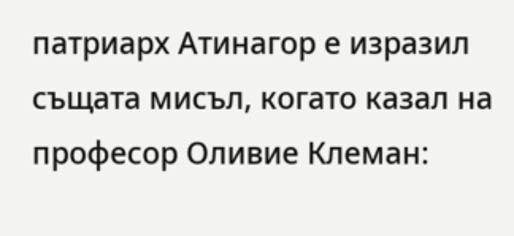патриарх Атинагор е изразил същата мисъл, когато казал на професор Оливие Клеман: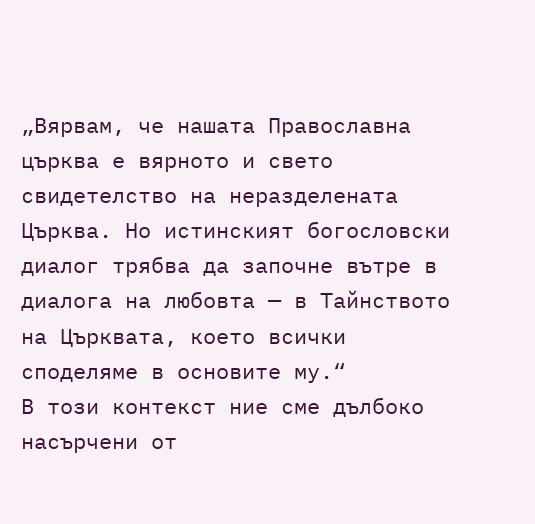„Вярвам, че нашата Православна църква е вярното и свето свидетелство на неразделената Църква. Но истинският богословски диалог трябва да започне вътре в диалога на любовта — в Тайнството на Църквата, което всички споделяме в основите му.“
В този контекст ние сме дълбоко насърчени от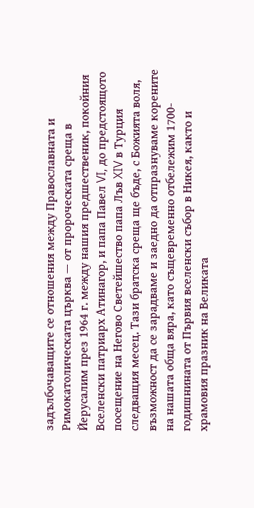задълбочаващите се отношения между Православната и Римокатолическата църква — от пророческата среща в Йерусалим през 1964 г. между нашия предшественик, покойния Вселенски патриарх Атинагор, и папа Павел VI, до предстоящото посещение на Негово Светейшество папа Лъв XIV в Турция следващия месец. Тази братска среща ще бъде, с Божията воля, възможност да се зарадваме и заедно да отпразнуваме корените на нашата обща вяра, като същевременно отбележим 1700-годишнината от Първия вселенски събор в Никея, както и храмовия празник на Великата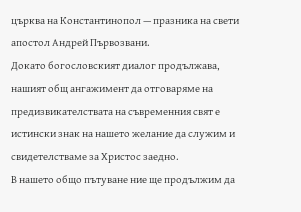църква на Константинопол — празника на свети апостол Андрей Първозвани.
Докато богословският диалог продължава, нашият общ ангажимент да отговаряме на предизвикателствата на съвременния свят е истински знак на нашето желание да служим и свидетелстваме за Христос заедно.
В нашето общо пътуване ние ще продължим да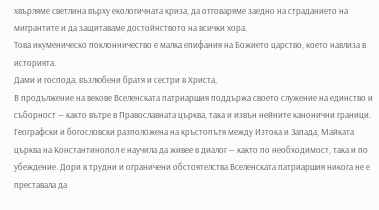хвърляме светлина върху екологичната криза, да отговаряме заедно на страданието на мигрантите и да защитаваме достойнството на всички хора.
Това икуменическо поклонничество е малка епифания на Божието царство, което навлиза в историята.
Дами и господа, възлюбени братя и сестри в Христа,
В продължение на векове Вселенската патриаршия поддържа своето служение на единство и съборност — както вътре в Православната църква, така и извън нейните канонични граници. Географски и богословски разположена на кръстопътя между Изтока и Запада, Майката църква на Константинопол е научила да живее в диалог — както по необходимост, така и по убеждение. Дори в трудни и ограничени обстоятелства Вселенската патриаршия никога не е преставала да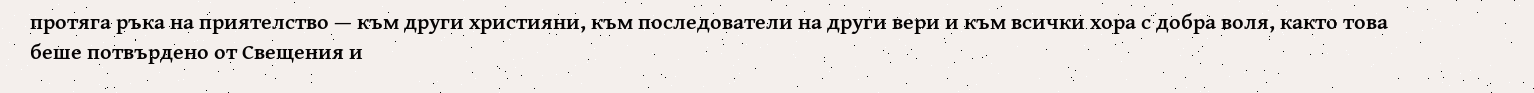протяга ръка на приятелство — към други християни, към последователи на други вери и към всички хора с добра воля, както това беше потвърдено от Свещения и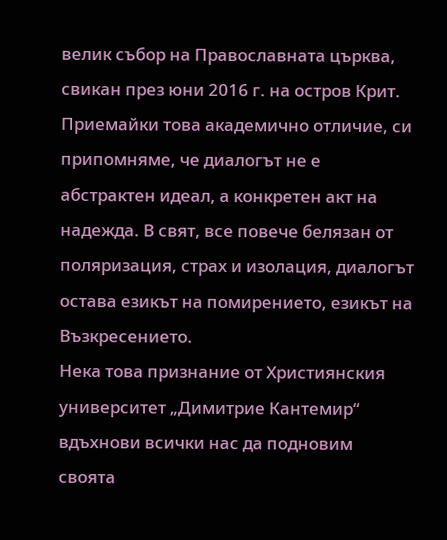велик събор на Православната църква, свикан през юни 2016 г. на остров Крит.
Приемайки това академично отличие, си припомняме, че диалогът не е абстрактен идеал, а конкретен акт на надежда. В свят, все повече белязан от поляризация, страх и изолация, диалогът остава езикът на помирението, езикът на Възкресението.
Нека това признание от Християнския университет „Димитрие Кантемир“ вдъхнови всички нас да подновим своята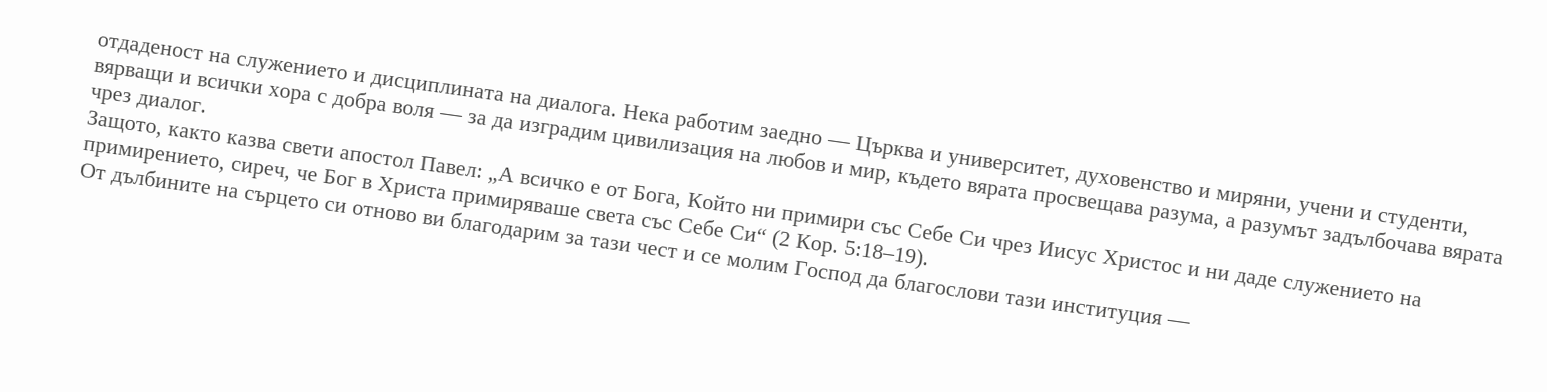отдаденост на служението и дисциплината на диалога. Нека работим заедно — Църква и университет, духовенство и миряни, учени и студенти, вярващи и всички хора с добра воля — за да изградим цивилизация на любов и мир, където вярата просвещава разума, а разумът задълбочава вярата чрез диалог.
Защото, както казва свети апостол Павел: „А всичко е от Бога, Който ни примири със Себе Си чрез Иисус Христос и ни даде служението на примирението, сиреч, че Бог в Христа примиряваше света със Себе Си“ (2 Кор. 5:18–19).
От дълбините на сърцето си отново ви благодарим за тази чест и се молим Господ да благослови тази институция —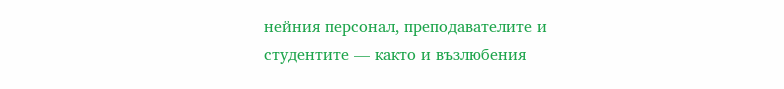нейния персонал, преподавателите и студентите — както и възлюбения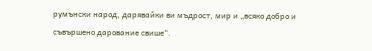румънски народ, дарявайки ви мъдрост, мир и „всяко добро и съвършено дарование свише“.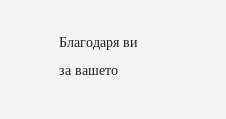Благодаря ви за вашето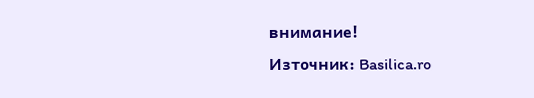внимание!
Източник: Basilica.ro